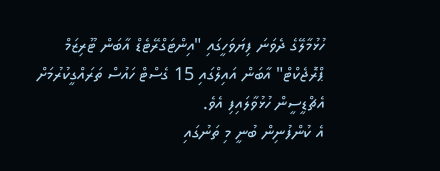ހުޅުމާލޭގެ ދެވަނަ ފިޔަވަހީގައި "އިންޓަގްރޭޓެޑް އާބަން ޓޫރިޒަމް ޕްރޮޖެކްޓް" އާބަން އައިލްގައި 15 ގެސްޓް ހައުސް ތަރައްގީކުރުމަށް އެޗްޑީސީން ހުޅުވާލައިފި އެވެ.
އެ ކުންފުނިން ބުނީ މި ތަނުގައި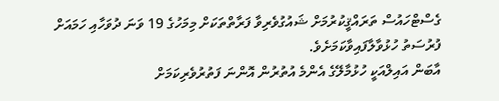ގެސްޓްހައުސް ތަރައްޤީކުރުމަށް ޝައުގުވެރިވާ ފަރާތްތަކަށް މިމަހުގެ 19 ވަނަ ދުވަހާއި ހަމައަށް ފުރުސަތު ހުޅުވާލާފައިވާކަމަށެވެ.
އާބަން އައިލްއަކީ ހުޅުމާލޭގެ އެންމެ އުތުރުން އޮންނަ ފަތުރުވެރިކަމަށް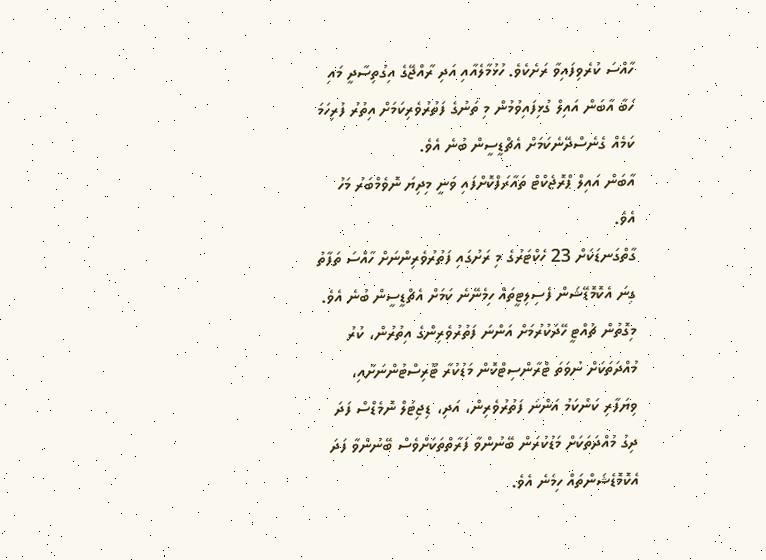ހާއްސަ ކުރެވިފައިވާ ރަށެކެވެ. ހުޅުމާލެއާއި އަދި ރާއްޖޭގެ އިގުތިސާދީ މައި ހަބާ އާބަން އައިލް ގުޅިފައިވުމުން މި ތަނުގެ ފަތުރުވެރިކަމަށް އިތުރު ފުރިހަމަ ކަމެއް ގެނެސްދޭނެކަމަށް އެޗްޑީސީން ބުނެ އެވެ.
އާބަން އައިލް ޕްރޮޖެކްޓް ތައާރަފްކޮށްފައި ވަނީ މިދިޔަ ނޮވެމްބަރު މަހު އެވެ.
ގާތްގަނޑަކަށް 23 ހެކްޓަރުގެ މި ރަށުގައި ފަތުރުވެރިންނަށް ހާއްސަ ތަފާތު ގިނަ އެކޮމޮޑޭޝަން ފެސިލިޓީތައް ހިމެނޭނެ ކަމަށް އެޗްޑީސީން ބުނެ އެވެ. މިގޮތުން ޗުއްޓީ ހޭދަކުރުމަށް އަންނަ ފަތުރުވެރިންގެ އިތުރުން، ކުރު މުއްދަތަކަށް ނުވަތަ ޓްރާންސިޓްކޮން މަޑުކުރާ ޓޫރިސްޓުންނަށާއި، ވިޔަފާރި ކަންކަމު އަންނަ ފަތުރުވެރިން، އަދި، ޑިޖިޓަލް ނޮމެޑްސް ފަދަ ދިގު މުއްދަތަކަށް މަޑުކުރަން ބޭނުންވާ ފަރާތްތަކަށްވެސް ބޭނުންވާ ފަދަ އެކޮމޮޑެޝަންތައް ހިމެނެ އެވެ.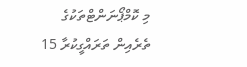މި ކޮމްޕޯނަންޓްތަކުގެ ތެރެއިން ތަރައްގީކުރާ 15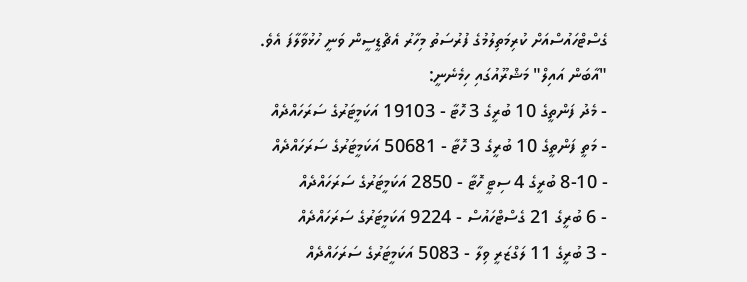ގެސްޓްހައުސްއަށް ކުރިމަތިލުމުގެ ފުރުސަތު މިހާރު އެޗްޑީސީން ވަނީ ހުޅުވާލާފަ އެވެ.
"އާބަން އައިލް" މަޝްރޫއުގައި ހިމެނެނީ:
- މެދު ފަންތީގެ 10 ބުރީގެ 3 ހޮޓާ - 19103 އަކަމީޓަރުގެ ސަރަހައްދެއް
- މަތީ ފަންތީގެ 10 ބުރީގެ 3 ހޮޓާ - 50681 އަކަމީޓަރުގެ ސަރަހައްދެއް
- 8-10 ބުރީގެ 4 ސިޓީ ހޮޓާ - 2850 އަކަމީޓަރުގެ ސަރަހައްދެއް
- 6 ބުރީގެ 21 ގެސްޓްހައުސް - 9224 އަކަމީޓަރުގެ ސަރަހައްދެއް
- 3 ބުރީގެ 11 ލަގްޒަރީ ވިލާ - 5083 އަކަމީޓަރުގެ ސަރަހައްދެއް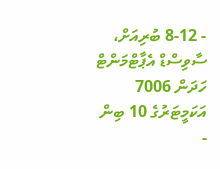- 8-12 ބުރިއަށް، ސާވިސްޑް އެޕާޓްމަންޓް ހަދަން 7006 އަކަމީޓަރުގެ 10 ބިން
-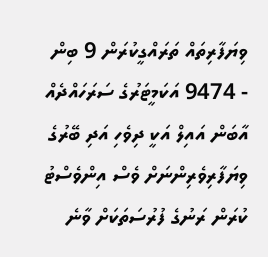ވިޔަފާރިތައް ތަރައްގީކުރަން 9 ބިން - 9474 އަކަމީޓަރުގެ ސަރަހައްދެއް
އާބަން އައިލް އަކީ ދިވެހި އަދި ބޭރުގެ ވިޔަފާރިވެރިންނަށް ވެސް އިންވެސްޓު ކުރަން ރަނުގެ ފުރުސަތަކަށް ވާނެ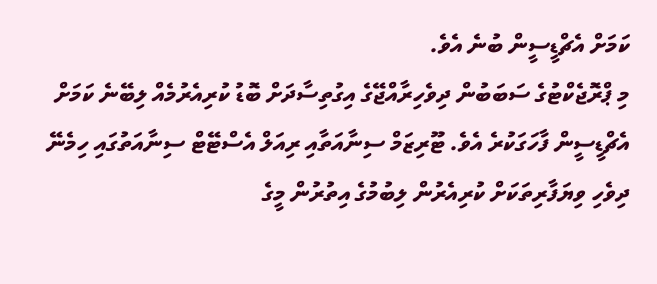ކަމަށް އެޗްޑީސީން ބުނެ އެވެ.
މި ޕްރޮޖެކްޓުގެ ސަބަބުން ދިވެހިރާއްޖޭގެ އިގުތިސާދަށް ބޮޑު ކުރިއެރުމެއް ލިބޭނެ ކަމަށް އެޗްޑީސީން ފާހަގަކުރެ އެވެ. ޓޫރިޒަމް ސިނާއަތާއި ރިއަލް އެސްޓޭޓް ސިނާއަތުގައި ހިމެނޭ ދިވެހި ވިޔަފާރިތަކަށް ކުރިއެރުން ލިބުމުގެ އިތުރުން މީގެ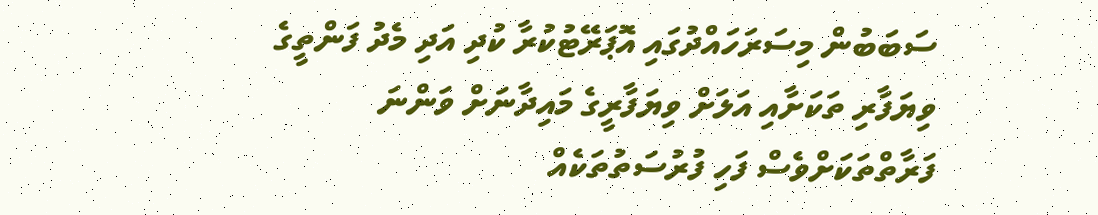ސަބަބުން މިސަރަހައްދުގައި އޮޕަރޭޓުކުރާ ކުދި އަދި މެދު ފަންތީގެ ވިޔަފާރި ތަކަށާއި އަލަށް ވިޔަފާރީގެ މައިދާނަށް ވަންނަ ފަރާތްތަކަށްވެސް ފަހި ފުރުސަތުތަކެއް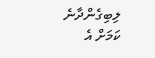ލިބިގެންދާނެ ކަމަށް އެ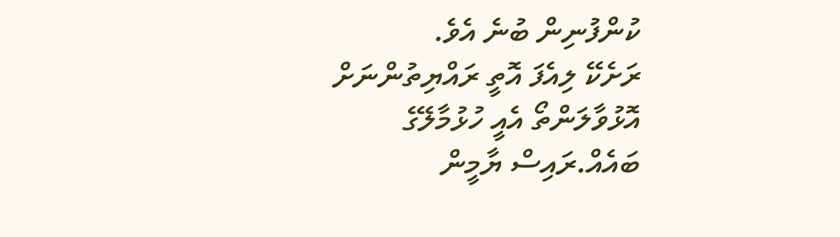ކުންފުނިން ބުނެ އެވެ.
ރަށެކޭ ލިއެފަ އޮތީ ރައްޔިތުންނަށް އޮޅުވާލަންތޯ އެއީ ހުޅުމާލޭގެ ބައެއް.ރައިސް ޔާމީން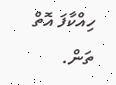ހިއްކާފަ އޮތް ތަން.